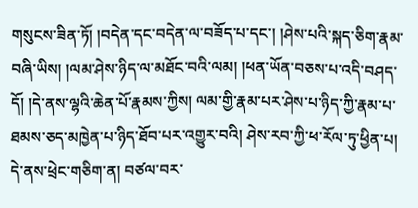གསུངས་ཟིན་ཏོ། །བདེན་དང་བདེན་ལ་བཟོད་པ་དང་། །ཤེས་པའི་སྐད་ཅིག་རྣམ་བཞི་ཡིས། །ལམ་ཤེས་ཉིད་ལ་མཐོང་བའི་ལམ། །ཕན་ཡོན་བཅས་པ་འདི་བཤད་དོ། །དེ་ནས་ལྷའི་ཆེན་པོ་རྣམས་ཀྱིས། ལམ་གྱི་རྣམ་པར་ཤེས་པ་ཉིད་ཀྱི་རྣམ་པ་ཐམས་ཅད་མཁྱེན་པ་ཉིད་ཐོབ་པར་འགྱུར་བའི། ཤེས་རབ་ཀྱི་ཕ་རོལ་ཏུ་ཕྱིན་པ། དེ་ནས་ཕྲེང་གཅིག་ན། བཙལ་བར་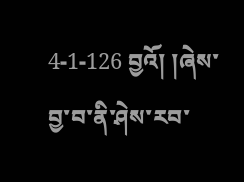4-1-126 བྱའོ། །ཞེས་བྱ་བ་ནི་ཤེས་རབ་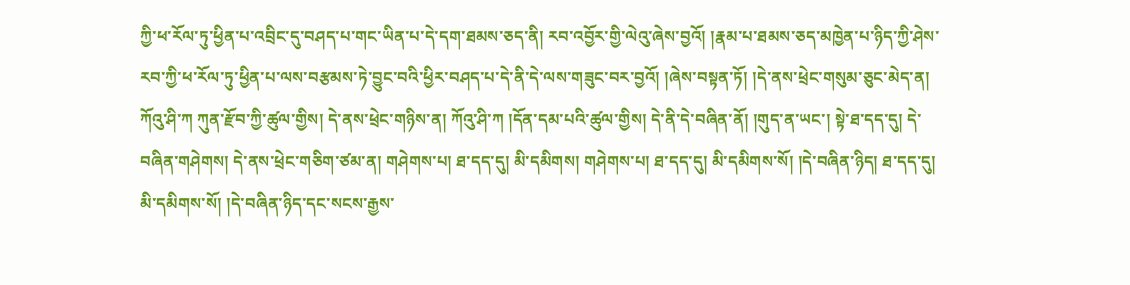ཀྱི་ཕ་རོལ་ཏུ་ཕྱིན་པ་འབྲིང་དུ་བཤད་པ་གང་ཡིན་པ་དེ་དག་ཐམས་ཅད་ནི། རབ་འབྱོར་གྱི་ལེའུ་ཞེས་བྱའོ། །རྣམ་པ་ཐམས་ཅད་མཁྱེན་པ་ཉིད་ཀྱི་ཤེས་རབ་ཀྱི་ཕ་རོལ་ཏུ་ཕྱིན་པ་ལས་བརྩམས་ཏེ་བྱུང་བའི་ཕྱིར་བཤད་པ་དེ་ནི་དེ་ལས་གཟུང་བར་བྱའོ། །ཞེས་བསྟན་ཏོ། །དེ་ནས་ཕྲེང་གསུམ་ཅུང་མེད་ན། ཀོའུ་ཤི་ཀ ཀུན་རྫོབ་ཀྱི་ཚུལ་གྱིས། དེ་ནས་ཕྲེང་གཉིས་ན། ཀོའུ་ཤི་ཀ །དོན་དམ་པའི་ཚུལ་གྱིས། དེ་ནི་དེ་བཞིན་ནོ། །གུད་ན་ཡང་། སྟེ་ཐ་དད་དུ། དེ་བཞིན་གཤེགས། དེ་ནས་ཕྲེང་གཅིག་ཙམ་ན། གཤེགས་པ། ཐ་དད་དུ། མི་དམིགས། གཤེགས་པ། ཐ་དད་དུ། མི་དམིགས་སོ། །དེ་བཞིན་ཉིད། ཐ་དད་དུ། མི་དམིགས་སོ། །དེ་བཞིན་ཉིད་དང་སངས་རྒྱས་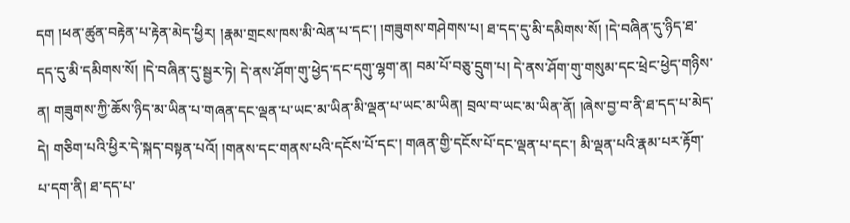དག །ཕན་ཚུན་བརྟེན་པ་རྟེན་མེད་ཕྱིར། །རྣམ་གྲངས་ཁས་མི་ལེན་པ་དང་། །གཟུགས་གཤེགས་པ། ཐ་དད་དུ་མི་དམིགས་སོ། །དེ་བཞིན་དུ་ཉིད་ཐ་དད་དུ་མི་དམིགས་སོ། །དེ་བཞིན་དུ་སྦྱར་ཏེ། དེ་ནས་ཤོག་གུ་ཕྱེད་དང་དགུ་ལྷག་ན། བམ་པོ་བཅུ་དྲུག་པ། དེ་ནས་ཤོག་གུ་གསུམ་དང་ཕྲེང་ཕྱེད་གཉིས་ན། གཟུགས་ཀྱི་ཆོས་ཉིད་མ་ཡིན་པ་གཞན་དང་ལྡན་པ་ཡང་མ་ཡིན་མི་ལྡན་པ་ཡང་མ་ཡིན། བྲལ་བ་ཡང་མ་ཡིན་ནོ། །ཞེས་བྱ་བ་ནི་ཐ་དད་པ་མེད་དེ། གཅིག་པའི་ཕྱིར་དེ་སྐད་བསྟན་པའོ། །གནས་དང་གནས་པའི་དངོས་པོ་དང་། གཞན་གྱི་དངོས་པོ་དང་ལྡན་པ་དང་། མི་ལྡན་པའི་རྣམ་པར་རྟོག་པ་དག་ནི། ཐ་དད་པ་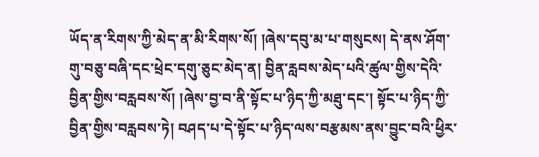ཡོད་ན་རིགས་ཀྱི་མེད་ན་མི་རིགས་སོ། །ཞེས་དབུ་མ་པ་གསུངས། དེ་ནས་ཤོག་གུ་བཅུ་བཞི་དང་ཕྲེང་དགུ་ཅུང་མེད་ན། བྱིན་རླབས་མེད་པའི་ཚུལ་གྱིས་དེའི་བྱིན་གྱིས་བརླབས་སོ། །ཞེས་བྱ་བ་ནི་སྟོང་པ་ཉིད་ཀྱི་མཐུ་དང་། སྟོང་པ་ཉིད་ཀྱི་བྱིན་གྱིས་བརླབས་ཏེ། བཤད་པ་དེ་སྟོང་པ་ཉིད་ལས་བརྩམས་ནས་བྱུང་བའི་ཕྱིར་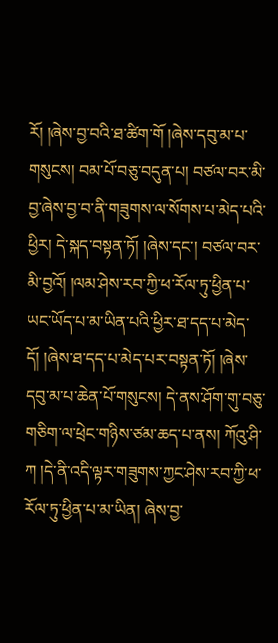རོ། །ཞེས་བྱ་བའི་ཐ་ཚིག་གོ །ཞེས་དབུ་མ་པ་གསུངས། བམ་པོ་བཅུ་བདུན་པ། བཙལ་བར་མི་བྱ་ཞེས་བྱ་བ་ནི་གཟུགས་ལ་སོགས་པ་མེད་པའི་ཕྱིར། དེ་སྐད་བསྟན་ཏོ། །ཞེས་དང་། བཙལ་བར་མི་བྱའོ། །ལམ་ཤེས་རབ་ཀྱི་ཕ་རོལ་ཏུ་ཕྱིན་པ་ཡང་ཡོད་པ་མ་ཡིན་པའི་ཕྱིར་ཐ་དད་པ་མེད་དོ། །ཞེས་ཐ་དད་པ་མེད་པར་བསྟན་ཏོ། །ཞེས་དབུ་མ་པ་ཆེན་པོ་གསུངས། དེ་ནས་ཤོག་གུ་བཅུ་གཅིག་ལ་ཕྲེང་གཉིས་ཙམ་ཆད་པ་ནས། ཀོའུ་ཤི་ཀ །དེ་ནི་འདི་ལྟར་གཟུགས་ཀྱང་ཤེས་རབ་ཀྱི་ཕ་རོལ་ཏུ་ཕྱིན་པ་མ་ཡིན། ཞེས་བྱ་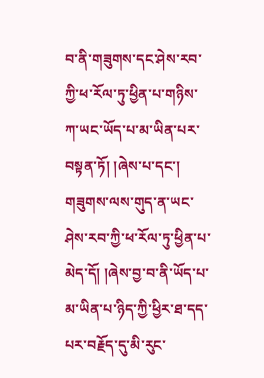བ་ནི་གཟུགས་དང་ཤེས་རབ་ཀྱི་ཕ་རོལ་ཏུ་ཕྱིན་པ་གཉིས་ཀ་ཡང་ཡོད་པ་མ་ཡིན་པར་བསྟན་ཏོ། །ཞེས་པ་དང་། གཟུགས་ལས་གུད་ན་ཡང་ཤེས་རབ་ཀྱི་ཕ་རོལ་ཏུ་ཕྱིན་པ་མེད་དོ། །ཞེས་བྱ་བ་ནི་ཡོད་པ་མ་ཡིན་པ་ཉིད་ཀྱི་ཕྱིར་ཐ་དད་པར་བརྗོད་དུ་མི་རུང་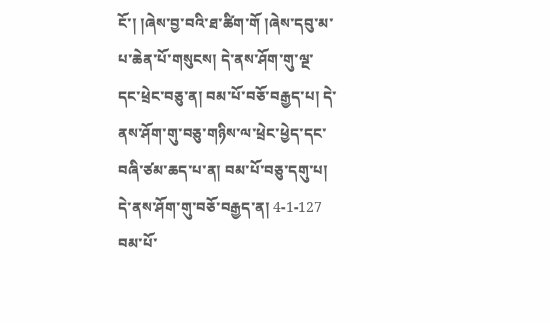ངོ་། །ཞེས་བྱ་བའི་ཐ་ཚིག་གོ །ཞེས་དབུ་མ་པ་ཆེན་པོ་གསུངས། དེ་ནས་ཤོག་གུ་ལྔ་དང་ཕྲེང་བཅུ་ན། བམ་པོ་བཅོ་བརྒྱད་པ། དེ་ནས་ཤོག་གུ་བཅུ་གཉིས་ལ་ཕྲེང་ཕྱེད་དང་བཞི་ཙམ་ཆད་པ་ན། བམ་པོ་བཅུ་དགུ་པ། དེ་ནས་ཤོག་གུ་བཅོ་བརྒྱད་ན། 4-1-127 བམ་པོ་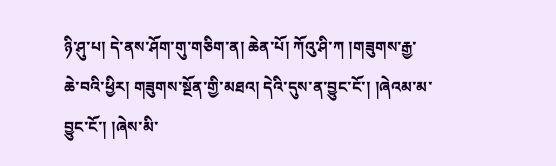ཉི་ཤུ་པ། དེ་ནས་ཤོག་གུ་གཅིག་ན། ཆེན་པོ། ཀོའུ་ཤི་ཀ །གཟུགས་རྒྱ་ཆེ་བའི་ཕྱིར། གཟུགས་སྔོན་གྱི་མཐའ། དེའི་དུས་ན་བྱུང་ངོ་། །ཞེའམ་མ་བྱུང་ངོ་། །ཞེས་མི་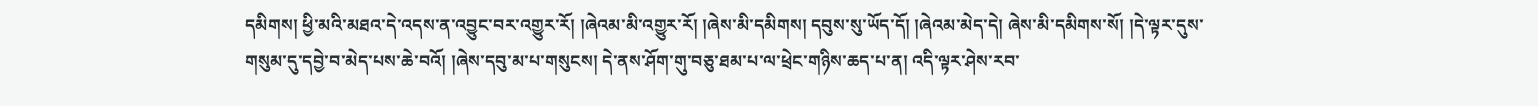དམིགས། ཕྱི་མའི་མཐའ་དེ་འདས་ན་འབྱུང་བར་འགྱུར་རོ། །ཞེའམ་མི་འགྱུར་རོ། །ཞེས་མི་དམིགས། དབུས་སུ་ཡོད་དོ། །ཞེའམ་མེད་དེ། ཞེས་མི་དམིགས་སོ། །དེ་ལྟར་དུས་གསུམ་དུ་དབྱེ་བ་མེད་པས་ཆེ་བའོ། །ཞེས་དབུ་མ་པ་གསུངས། དེ་ནས་ཤོག་གུ་བཅུ་ཐམ་པ་ལ་ཕྲེང་གཉིས་ཆད་པ་ན། འདི་ལྟར་ཤེས་རབ་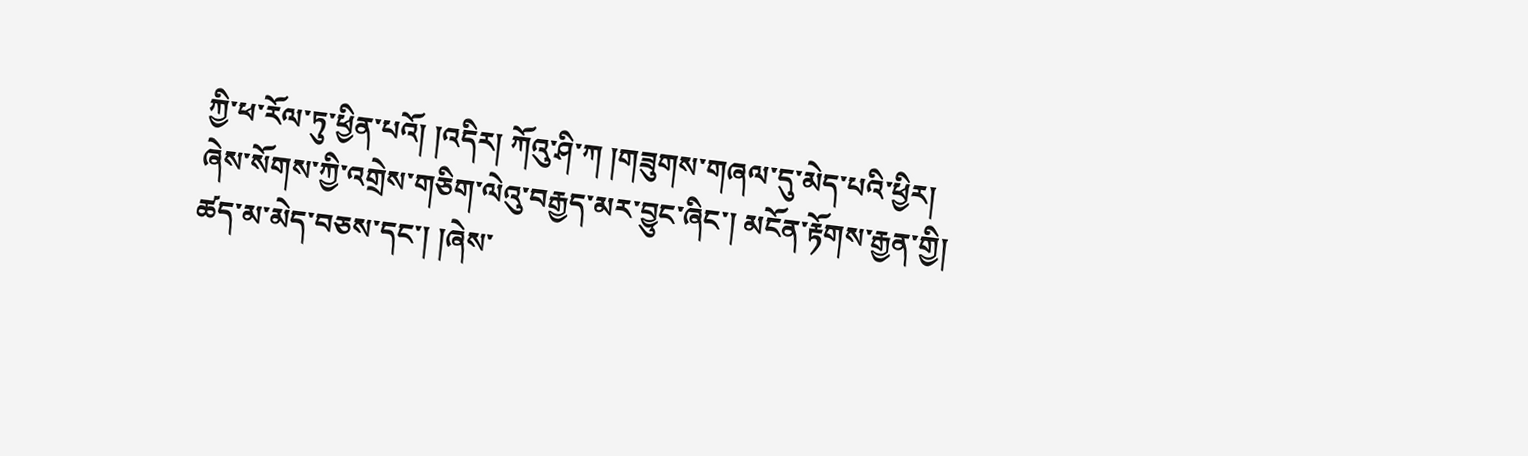ཀྱི་ཕ་རོལ་ཏུ་ཕྱིན་པའོ། །འདིར། ཀོའུ་ཤི་ཀ །གཟུགས་གཞལ་དུ་མེད་པའི་ཕྱིར། ཞེས་སོགས་ཀྱི་འགྲེས་གཅིག་ལེའུ་བརྒྱད་མར་བྱུང་ཞིང་། མངོན་རྟོགས་རྒྱན་གྱི། ཚད་མ་མེད་བཅས་དང་། །ཞེས་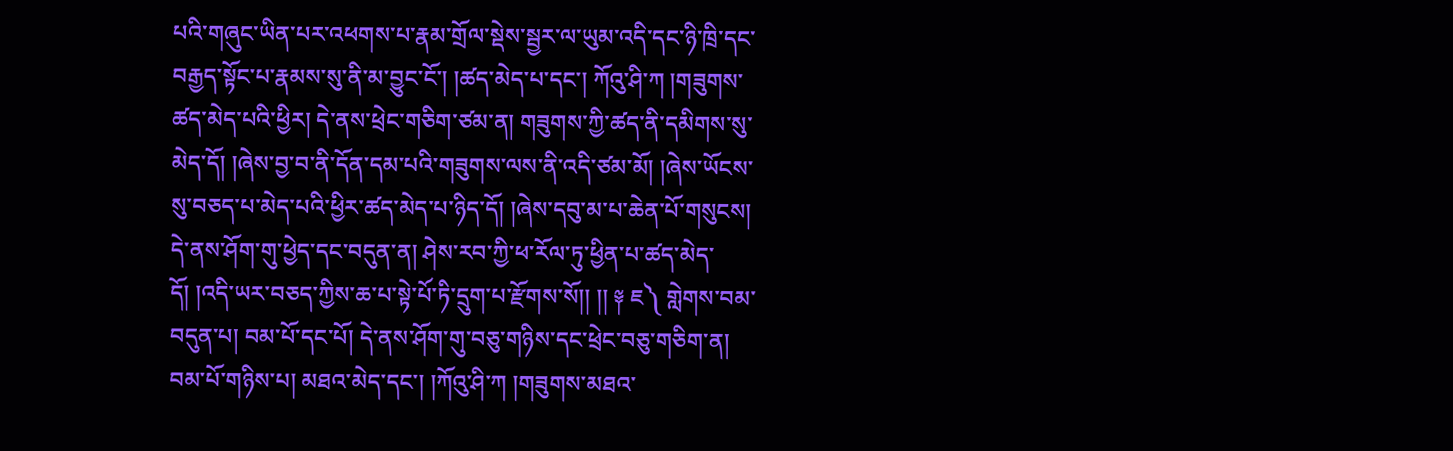པའི་གཞུང་ཡིན་པར་འཕགས་པ་རྣམ་གྲོལ་སྡེས་སྦྱར་ལ་ཡུམ་འདི་དང་ཉི་ཁྲི་དང་བརྒྱད་སྟོང་པ་རྣམས་སུ་ནི་མ་བྱུང་ངོ་། །ཚད་མེད་པ་དང་། ཀོའུ་ཤི་ཀ །གཟུགས་ཚད་མེད་པའི་ཕྱིར། དེ་ནས་ཕྲེང་གཅིག་ཙམ་ན། གཟུགས་ཀྱི་ཚད་ནི་དམིགས་སུ་མེད་དོ། །ཞེས་བྱ་བ་ནི་དོན་དམ་པའི་གཟུགས་ལས་ནི་འདི་ཙམ་མོ། །ཞེས་ཡོངས་སུ་བཅད་པ་མེད་པའི་ཕྱིར་ཚད་མེད་པ་ཉིད་དོ། །ཞེས་དབུ་མ་པ་ཆེན་པོ་གསུངས། དེ་ནས་ཤོག་གུ་ཕྱེད་དང་བདུན་ན། ཤེས་རབ་ཀྱི་ཕ་རོལ་ཏུ་ཕྱིན་པ་ཚད་མེད་དོ། །འདི་ཡར་བཅད་ཀྱིས་ཆ་པ་སྟེ་པོ་ཏི་དྲུག་པ་རྫོགས་སོ།། །། ༈ ཇ༽ གླེགས་བམ་བདུན་པ། བམ་པོ་དང་པོ། དེ་ནས་ཤོག་གུ་བཅུ་གཉིས་དང་ཕྲེང་བཅུ་གཅིག་ན། བམ་པོ་གཉིས་པ། མཐའ་མེད་དང་། །ཀོའུ་ཤི་ཀ །གཟུགས་མཐའ་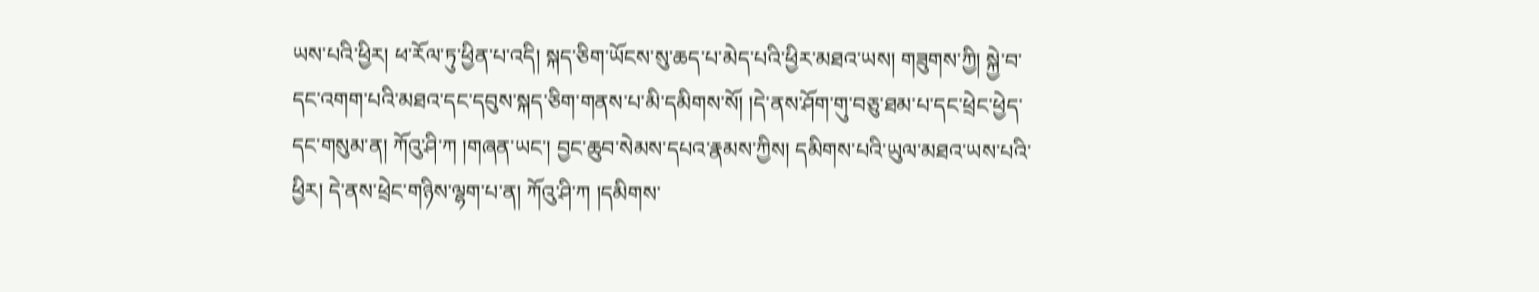ཡས་པའི་ཕྱིར། ཕ་རོལ་ཏུ་ཕྱིན་པ་འདི། སྐད་ཅིག་ཡོངས་སུ་ཆད་པ་མེད་པའི་ཕྱིར་མཐའ་ཡས། གཟུགས་ཀྱི། སྐྱེ་བ་དང་འགག་པའི་མཐའ་དང་དབུས་སྐད་ཅིག་གནས་པ་མི་དམིགས་སོ། །དེ་ནས་ཤོག་གུ་བཅུ་ཐམ་པ་དང་ཕྲེང་ཕྱེད་དང་གསུམ་ན། ཀོའུ་ཤི་ཀ །གཞན་ཡང་། བྱང་ཆུབ་སེམས་དཔའ་རྣམས་ཀྱིས། དམིགས་པའི་ཡུལ་མཐའ་ཡས་པའི་ཕྱིར། དེ་ནས་ཕྲེང་གཉིས་ལྷག་པ་ན། ཀོའུ་ཤི་ཀ །དམིགས་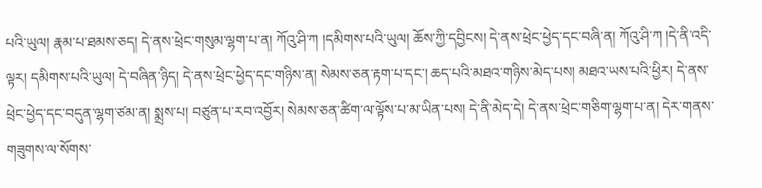པའི་ཡུལ། རྣམ་པ་ཐམས་ཅད། དེ་ནས་ཕྲེང་གསུམ་ལྷག་པ་ན། ཀོའུ་ཤི་ཀ །དམིགས་པའི་ཡུལ། ཆོས་ཀྱི་དབྱིངས། དེ་ནས་ཕྲེང་ཕྱེད་དང་བཞི་ན། ཀོའུ་ཤི་ཀ །དེ་ནི་འདི་ལྟར། དམིགས་པའི་ཡུལ། དེ་བཞིན་ཉིད། དེ་ནས་ཕྲེང་ཕྱེད་དང་གཉིས་ན། སེམས་ཅན་རྟག་པ་དང་། ཆད་པའི་མཐའ་གཉིས་མེད་པས། མཐའ་ཡས་པའི་ཕྱིར། དེ་ནས་ཕྲེང་ཕྱེད་དང་བདུན་ལྷག་ཙམ་ན། སྨྲས་པ། བཙུན་པ་རབ་འབྱོར། སེམས་ཅན་ཚིག་ལ་ལྟོས་པ་མ་ཡིན་པས། དེ་ནི་མེད་དེ། དེ་ནས་ཕྲེང་གཅིག་ལྷག་པ་ན། དེར་གནས་གཟུགས་ལ་སོགས་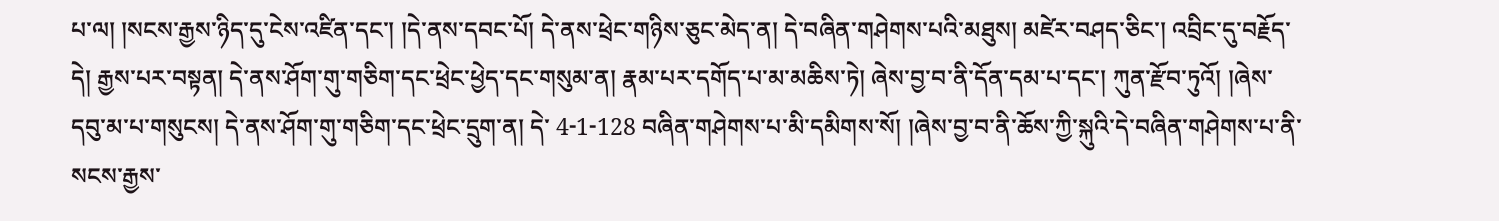པ་ལ། །སངས་རྒྱས་ཉིད་དུ་ངེས་འཛིན་དང་། །དེ་ནས་དབང་པོ། དེ་ནས་ཕྲེང་གཉིས་ཅུང་མེད་ན། དེ་བཞིན་གཤེགས་པའི་མཐུས། མཛེར་བཤད་ཅིང་། འབྲིང་དུ་བརྗོད་དེ། རྒྱས་པར་བསྟན། དེ་ནས་ཤོག་གུ་གཅིག་དང་ཕྲེང་ཕྱེད་དང་གསུམ་ན། རྣམ་པར་དགོད་པ་མ་མཆིས་ཏེ། ཞེས་བྱ་བ་ནི་དོན་དམ་པ་དང་། ཀུན་རྫོབ་ཏུའོ། །ཞེས་དབུ་མ་པ་གསུངས། དེ་ནས་ཤོག་གུ་གཅིག་དང་ཕྲེང་དྲུག་ན། དེ་ 4-1-128 བཞིན་གཤེགས་པ་མི་དམིགས་སོ། །ཞེས་བྱ་བ་ནི་ཆོས་ཀྱི་སྐུའི་དེ་བཞིན་གཤེགས་པ་ནི་སངས་རྒྱས་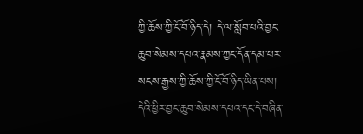ཀྱི་ཆོས་ཀྱི་ངོ་བོ་ཉིད་དེ། དེ་ལ་སློབ་པའི་བྱང་ཆུབ་སེམས་དཔའ་རྣམས་ཀྱང་དོན་དམ་པར་སངས་རྒྱས་ཀྱི་ཆོས་ཀྱི་ངོ་བོ་ཉིད་ཡིན་པས། དེའི་ཕྱིར་བྱང་ཆུབ་སེམས་དཔའ་དང་དེ་བཞིན་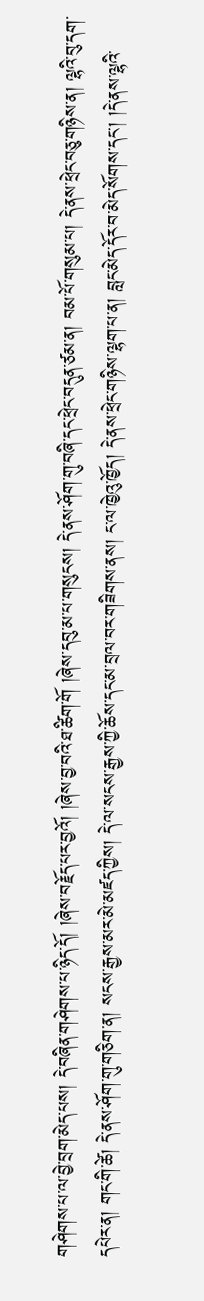གཤེགས་པ་ལ་བྱེ་བྲག་མེད་པས། དེ་བཞིན་གཤེགས་པ་ཉིད་དོ། །ཞེས་བརྗོད་པར་བྱའོ། །ཞེས་བྱ་བའི་ཐ་ཚིག་གོ །ཞེས་དབུ་མ་པ་གསུངས། དེ་ནས་ཤོག་གུ་བཞི་དང་ཕྲེང་བདུན་ཙམ་ན། བམ་པོ་གསུམ་པ། དེ་ནས་ཕྲེང་བཅུ་གཉིས་ན། ལྷའི་བུ་དག་དཔེར་ན། གང་གི་ཚེ། དེ་ནས་ཤོག་གུ་གཅིག་ན། སངས་རྒྱས་མར་མེ་མཛད་ཀྱིས། དེ་ལ་སངས་རྒྱས་ཀྱི་ཆོས་དང་མ་བྲལ་བར་གཟིགས་ནས། ང་ལ་ཁྱེའུ་ཁྱོད། དེ་ནས་ཕྲེང་གཉིས་ལྷག་པ་ན། བླང་མེད་དོར་བ་མེད་སོགས་དང་། །དེ་ནས་ལྷའི་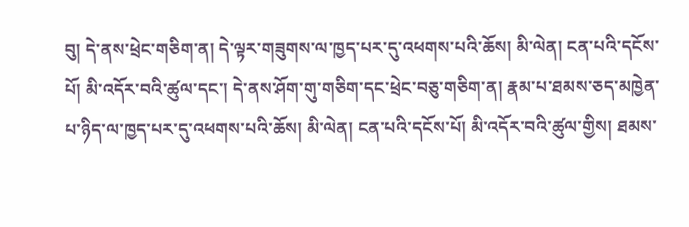བུ། དེ་ནས་ཕྲེང་གཅིག་ན། དེ་ལྟར་གཟུགས་ལ་ཁྱད་པར་དུ་འཕགས་པའི་ཆོས། མི་ལེན། ངན་པའི་དངོས་པོ། མི་འདོར་བའི་ཚུལ་དང་། དེ་ནས་ཤོག་གུ་གཅིག་དང་ཕྲེང་བཅུ་གཅིག་ན། རྣམ་པ་ཐམས་ཅད་མཁྱེན་པ་ཉིད་ལ་ཁྱད་པར་དུ་འཕགས་པའི་ཆོས། མི་ལེན། ངན་པའི་དངོས་པོ། མི་འདོར་བའི་ཚུལ་གྱིས། ཐམས་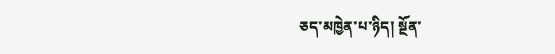ཅད་མཁྱེན་པ་ཉིད། སྔོན་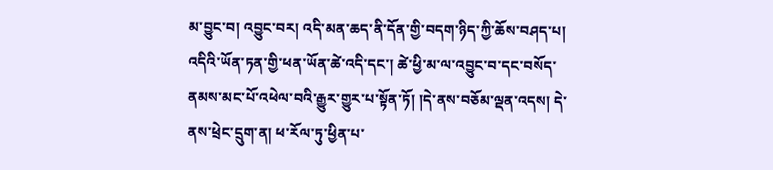མ་བྱུང་བ། འབྱུང་བར། འདི་མན་ཆད་ནི་དོན་གྱི་བདག་ཉིད་ཀྱི་ཆོས་བཤད་པ། འདིའི་ཡོན་ཏན་གྱི་ཕན་ཡོན་ཚེ་འདི་དང་། ཚེ་ཕྱི་མ་ལ་འབྱུང་བ་དང་བསོད་ནམས་མང་པོ་འཕེལ་བའི་རྒྱུར་གྱུར་པ་སྟོན་ཏོ། །དེ་ནས་བཅོམ་ལྡན་འདས། དེ་ནས་ཕྲེང་དྲུག་ན། ཕ་རོལ་ཏུ་ཕྱིན་པ་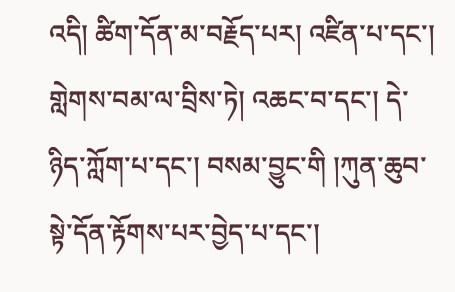འདི། ཚིག་དོན་མ་བརྗོད་པར། འཛིན་པ་དང་། གླེགས་བམ་ལ་བྲིས་ཏེ། འཆང་བ་དང་། དེ་ཉིད་ཀློག་པ་དང་། བསམ་བྱུང་གི །ཀུན་ཆུབ་སྟེ་དོན་རྟོགས་པར་བྱེད་པ་དང་།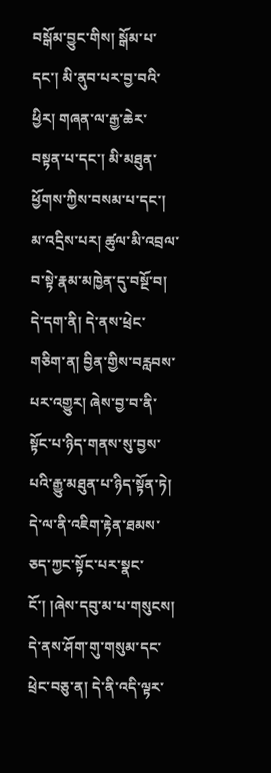བསྒོམ་བྱུང་གིས། སྒོམ་པ་དང་། མི་ནུབ་པར་བྱ་བའི་ཕྱིར། གཞན་ལ་རྒྱ་ཆེར་བསྟན་པ་དང་། མི་མཐུན་ཕྱོགས་ཀྱིས་བསམ་པ་དང་། མ་འདྲིས་པར། ཚུལ་མི་འབྲལ་བ་སྟེ་རྣམ་མཁྱེན་དུ་བསྔོ་བ། དེ་དག་ནི། དེ་ནས་ཕྲེང་གཅིག་ན། བྱིན་གྱིས་བརླབས་པར་འགྱུར། ཞེས་བྱ་བ་ནི་སྟོང་པ་ཉིད་གནས་སུ་བྱས་པའི་རྒྱུ་མཐུན་པ་ཉིད་སྟོན་ཏེ། དེ་ལ་ནི་འཇིག་རྟེན་ཐམས་ཅད་ཀྱང་སྟོང་པར་སྣང་ངོ་། །ཞེས་དབུ་མ་པ་གསུངས། དེ་ནས་ཤོག་གུ་གསུམ་དང་ཕྲེང་བཅུ་ན། དེ་ནི་འདི་ལྟར་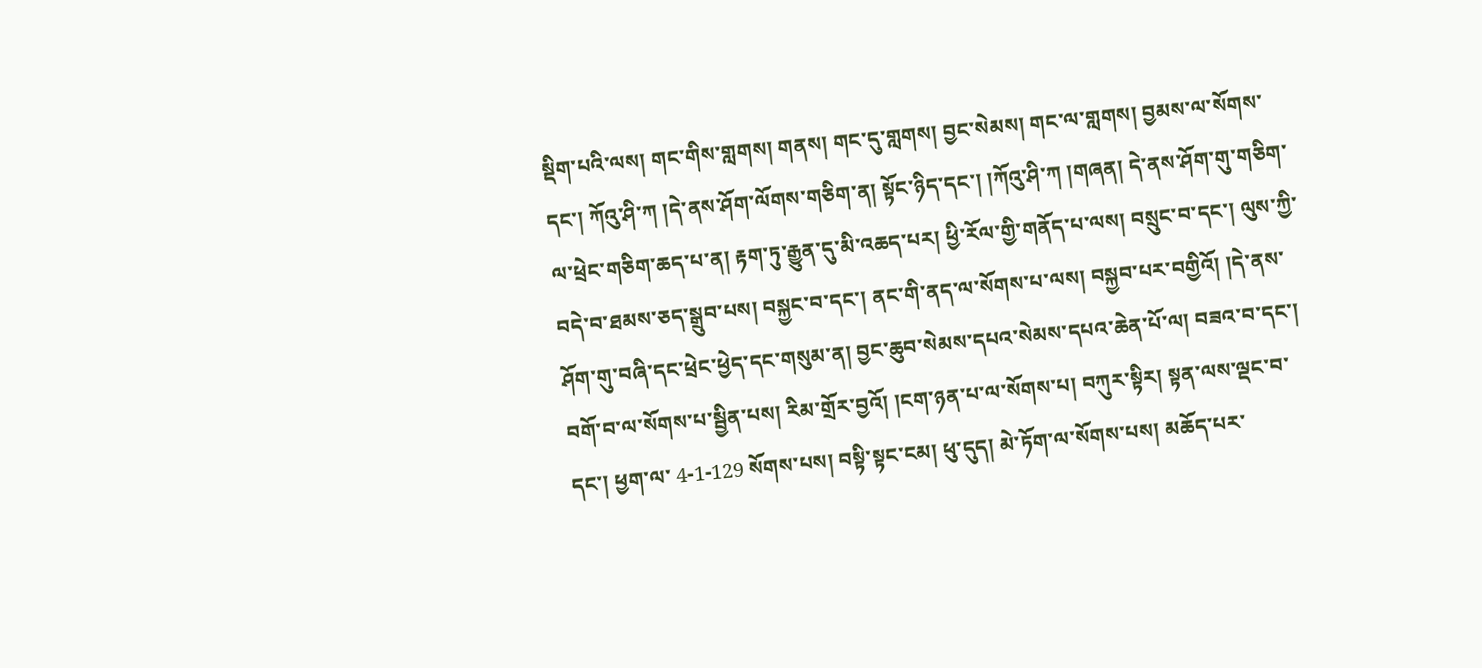སྡིག་པའི་ལས། གང་གིས་གླགས། གནས། གང་དུ་གླགས། བྱང་སེམས། གང་ལ་གླགས། བྱམས་ལ་སོགས་དང་། ཀོའུ་ཤི་ཀ །དེ་ནས་ཤོག་ལོགས་གཅིག་ན། སྟོང་ཉིད་དང་། །ཀོའུ་ཤི་ཀ །གཞན། དེ་ནས་ཤོག་གུ་གཅིག་ལ་ཕྲེང་གཅིག་ཆད་པ་ན། རྟག་ཏུ་རྒྱུན་དུ་མི་འཆད་པར། ཕྱི་རོལ་གྱི་གནོད་པ་ལས། བསྲུང་བ་དང་། ལུས་ཀྱི་བདེ་བ་ཐམས་ཅད་སྒྲུབ་པས། བསྐྱང་བ་དང་། ནང་གི་ནད་ལ་སོགས་པ་ལས། བསྐྱབ་པར་བགྱིའོ། །དེ་ནས་ཤོག་གུ་བཞི་དང་ཕྲེང་ཕྱེད་དང་གསུམ་ན། བྱང་ཆུབ་སེམས་དཔའ་སེམས་དཔའ་ཆེན་པོ་ལ། བཟའ་བ་དང་། བགོ་བ་ལ་སོགས་པ་སྦྱིན་པས། རིམ་གྲོར་བྱའོ། །ངག་ཉན་པ་ལ་སོགས་པ། བཀུར་སྟིར། སྟན་ལས་ལྡང་བ་དང་། ཕྱག་ལ་ 4-1-129 སོགས་པས། བསྟི་སྟང་ངམ། ཕུ་དུད། མེ་ཏོག་ལ་སོགས་པས། མཆོད་པར་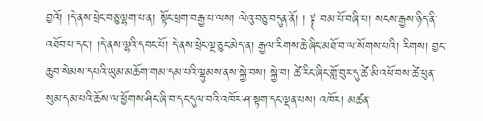བྱའོ། །དེ་ནས་ཕྲེང་བཅུ་ལྷག་པ་ན། སྟོང་ཕྲག་བརྒྱ་པ་ལས། ལེའུ་བཅུ་བདུན་ནོ། ། ༈ བམ་པོ་བཞི་པ། སངས་རྒྱས་ཉིད་ནི་འཐོབ་པ་དང་། །དེ་ནས་ལྷའི་དབང་པོ། དེ་ནས་ཕྲེང་ལྔ་ཅུང་མེད་ན། རྒྱལ་རིགས་ཆེ་ཞིང་མཐོ་བ་ལ་སོགས་པའི། རིགས། བྱང་ཆུབ་སེམས་དཔའི་ཡུམ་མཆོག་གམ་དམ་པའི་ལྷུམས་ནས་སྐྱེ་བས། སྐྱེ་བ། ཚེ་རིང་ཞིང་གློ་བུར་དུ་ཚེ་མི་འཕོ་བས་ཚེ་ཕུན་སུམ་དམ་པའི་ཆོས་ལ་ཕྱོགས་ཤིང་ཞི་བ་དང་དུལ་བའི་འཁོར་ཤ་སྟག་དང་ལྡན་པས། འཁོར། མཚན་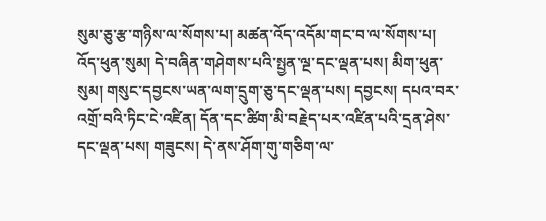སུམ་ཅུ་རྩ་གཉིས་ལ་སོགས་པ། མཚན་འོད་འདོམ་གང་བ་ལ་སོགས་པ། འོད་ཕུན་སུམ། དེ་བཞིན་གཤེགས་པའི་སྤྱན་ལྔ་དང་ལྡན་པས། མིག་ཕུན་སུམ། གསུང་དབྱངས་ཡན་ལག་དྲུག་ཅུ་དང་ལྡན་པས། དབྱངས། དཔའ་བར་འགྲོ་བའི་ཏིང་ངེ་འཛིན། དོན་དང་ཚིག་མི་བརྗེད་པར་འཛིན་པའི་དྲན་ཤེས་དང་ལྡན་པས། གཟུངས། དེ་ནས་ཤོག་གུ་གཅིག་ལ་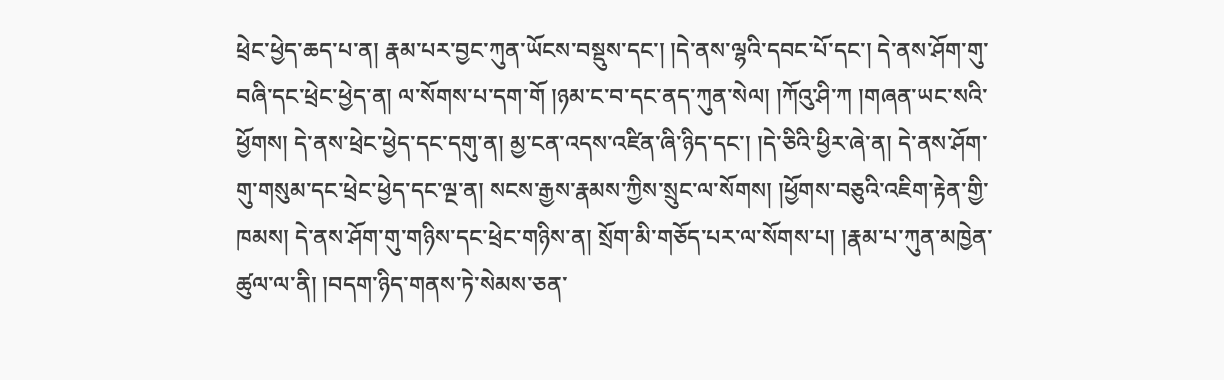ཕྲེང་ཕྱེད་ཆད་པ་ན། རྣམ་པར་བྱང་ཀུན་ཡོངས་བསྡུས་དང་། །དེ་ནས་ལྷའི་དབང་པོ་དང་། དེ་ནས་ཤོག་གུ་བཞི་དང་ཕྲེང་ཕྱེད་ན། ལ་སོགས་པ་དག་གོ །ཉམ་ང་བ་དང་ནད་ཀུན་སེལ། །ཀོའུ་ཤི་ཀ །གཞན་ཡང་སའི་ཕྱོགས། དེ་ནས་ཕྲེང་ཕྱེད་དང་དགུ་ན། མྱ་ངན་འདས་འཛིན་ཞི་ཉིད་དང་། །དེ་ཅིའི་ཕྱིར་ཞེ་ན། དེ་ནས་ཤོག་གུ་གསུམ་དང་ཕྲེང་ཕྱེད་དང་ལྔ་ན། སངས་རྒྱས་རྣམས་ཀྱིས་སྲུང་ལ་སོགས། །ཕྱོགས་བཅུའི་འཇིག་རྟེན་གྱི་ཁམས། དེ་ནས་ཤོག་གུ་གཉིས་དང་ཕྲེང་གཉིས་ན། སྲོག་མི་གཅོད་པར་ལ་སོགས་པ། །རྣམ་པ་ཀུན་མཁྱེན་ཚུལ་ལ་ནི། །བདག་ཉིད་གནས་ཏེ་སེམས་ཅན་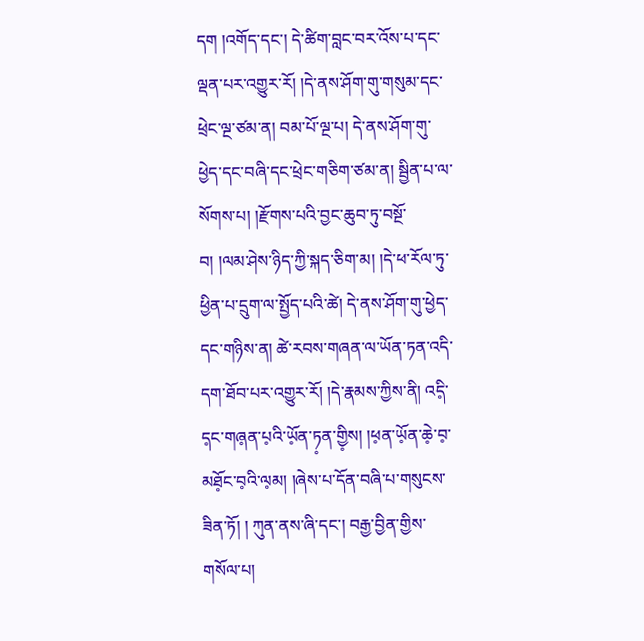དག །འགོད་དང་། དེ་ཚིག་བླང་བར་འོས་པ་དང་ལྡན་པར་འགྱུར་རོ། །དེ་ནས་ཤོག་གུ་གསུམ་དང་ཕྲེང་ལྔ་ཙམ་ན། བམ་པོ་ལྔ་པ། དེ་ནས་ཤོག་གུ་ཕྱེད་དང་བཞི་དང་ཕྲེང་གཅིག་ཙམ་ན། སྦྱིན་པ་ལ་སོགས་པ། །རྫོགས་པའི་བྱང་ཆུབ་ཏུ་བསྔོ་བ། །ལམ་ཤེས་ཉིད་ཀྱི་སྐད་ཅིག་མ། །དེ་ཕ་རོལ་ཏུ་ཕྱིན་པ་དྲུག་ལ་སྤྱོད་པའི་ཚེ། དེ་ནས་ཤོག་གུ་ཕྱེད་དང་གཉིས་ན། ཚེ་རབས་གཞན་ལ་ཡོན་ཏན་འདི་དག་ཐོབ་པར་འགྱུར་རོ། །དེ་རྣམས་ཀྱིས་ནི། འདི༷་ད༷ང་གཞ༷ན་པ༷འི་ཡོ༷ན་ཏ༷ན་གྱི༷ས། །ཕ༷ན་ཡོ༷ན་ཆེ༷་བ༷་མཐོ༷ང་བ༷འི་ལ༷མ། །ཞེས་པ་དོན་བཞི་པ་གསུངས་ཟིན་ཏོ། ། ཀུན་ནས་ཞི་དང་། བརྒྱ་བྱིན་གྱིས་གསོལ་པ།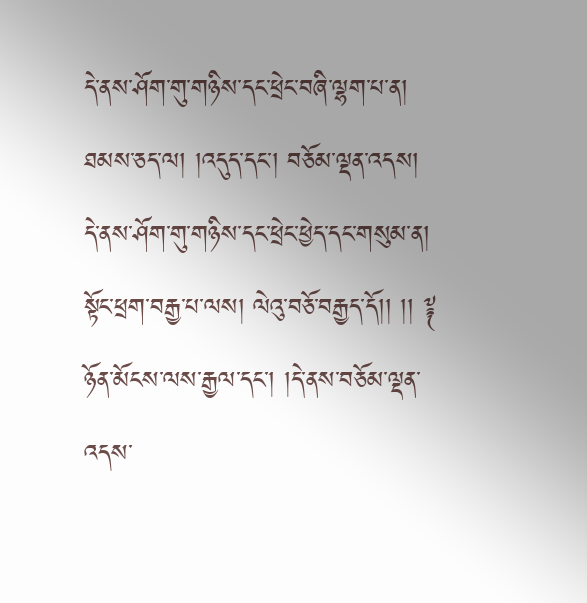དེ་ནས་ཤོག་གུ་གཉིས་དང་ཕྲེང་བཞི་ལྷག་པ་ན། ཐམས་ཅད་ལ། །འདུད་དང་། བཅོམ་ལྡན་འདས། དེ་ནས་ཤོག་གུ་གཉིས་དང་ཕྲེང་ཕྱེད་དང་གསུམ་ན། སྟོང་ཕྲག་བརྒྱ་པ་ལས། ལེའུ་བཅོ་བརྒྱད་དོ།། །། ༈ ཉོན་མོངས་ལས་རྒྱལ་དང་། །དེ་ནས་བཅོམ་ལྡན་འདས་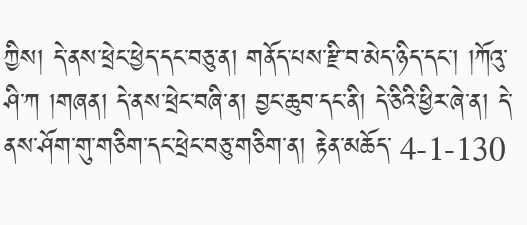ཀྱིས། དེ་ནས་ཕྲེང་ཕྱེད་དང་བཅུ་ན། གནོད་པས་རྫི་བ་མེད་ཉིད་དང་། །ཀོའུ་ཤི་ཀ །གཞན། དེ་ནས་ཕྲེང་བཞི་ན། བྱང་ཆུབ་དང་ནི། དེ་ཅིའི་ཕྱིར་ཞེ་ན། དེ་ནས་ཤོག་གུ་གཅིག་དང་ཕྲེང་བཅུ་གཅིག་ན། རྟེན་མཆོད་ 4-1-130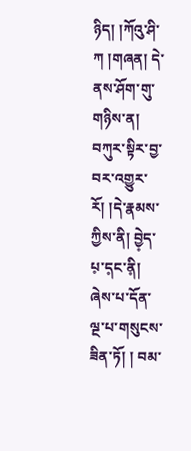ཉིད། །ཀོའུ་ཤི་ཀ །གཞན། དེ་ནས་ཤོག་གུ་གཉིས་ན། བཀུར་སྟིར་བྱ་བར་འགྱུར་རོ། །དེ་རྣམས་ཀྱིས་ནི། བྱེ༷ད་པ༷་ད༷ང་ནི༷། ཞེས་པ་དོན་ལྔ་པ་གསུངས་ཟིན་ཏོ། ། བམ་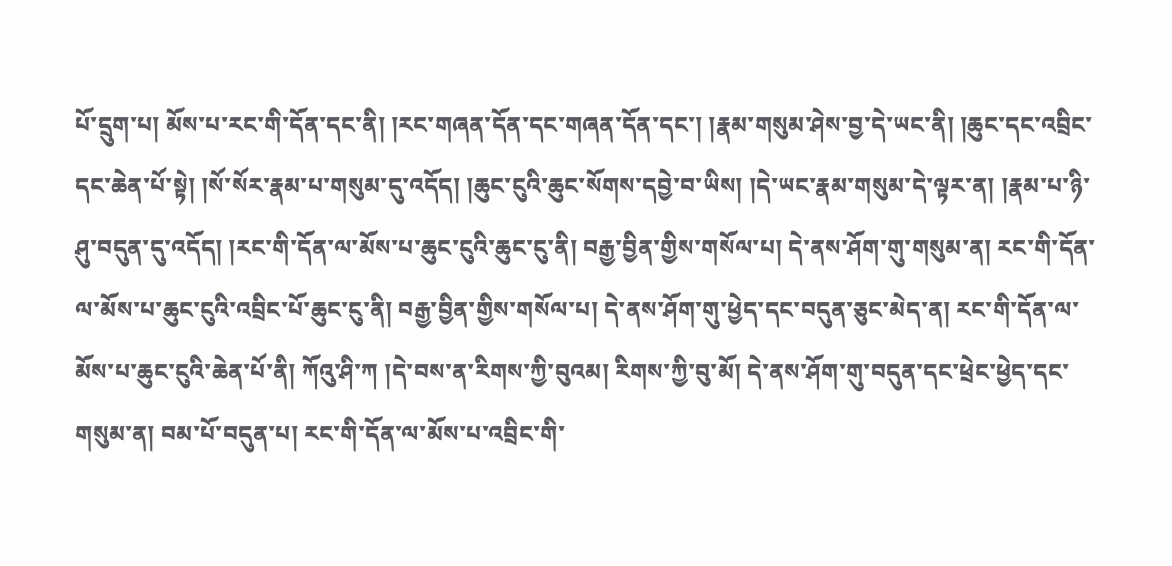པོ་དྲུག་པ། མོས་པ་རང་གི་དོན་དང་ནི། །རང་གཞན་དོན་དང་གཞན་དོན་དང་། །རྣམ་གསུམ་ཤེས་བྱ་དེ་ཡང་ནི། །ཆུང་དང་འབྲིང་དང་ཆེན་པོ་སྟེ། །སོ་སོར་རྣམ་པ་གསུམ་དུ་འདོད། །ཆུང་ངུའི་ཆུང་སོགས་དབྱེ་བ་ཡིས། །དེ་ཡང་རྣམ་གསུམ་དེ་ལྟར་ན། །རྣམ་པ་ཉི་ཤུ་བདུན་དུ་འདོད། །རང་གི་དོན་ལ་མོས་པ་ཆུང་ངུའི་ཆུང་ངུ་ནི། བརྒྱ་བྱིན་གྱིས་གསོལ་པ། དེ་ནས་ཤོག་གུ་གསུམ་ན། རང་གི་དོན་ལ་མོས་པ་ཆུང་ངུའི་འབྲིང་པོ་ཆུང་ངུ་ནི། བརྒྱ་བྱིན་གྱིས་གསོལ་པ། དེ་ནས་ཤོག་གུ་ཕྱེད་དང་བདུན་ཅུང་མེད་ན། རང་གི་དོན་ལ་མོས་པ་ཆུང་ངུའི་ཆེན་པོ་ནི། ཀོའུ་ཤི་ཀ །དེ་བས་ན་རིགས་ཀྱི་བུའམ། རིགས་ཀྱི་བུ་མོ། དེ་ནས་ཤོག་གུ་བདུན་དང་ཕྲེང་ཕྱེད་དང་གསུམ་ན། བམ་པོ་བདུན་པ། རང་གི་དོན་ལ་མོས་པ་འབྲིང་གི་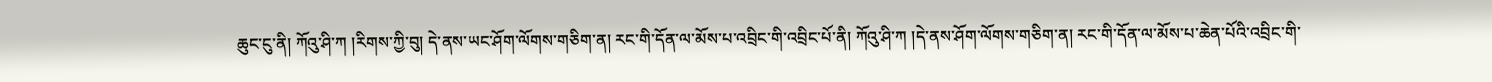ཆུང་ངུ་ནི། ཀོའུ་ཤི་ཀ །རིགས་ཀྱི་བུ། དེ་ནས་ཡང་ཤོག་ལོགས་གཅིག་ན། རང་གི་དོན་ལ་མོས་པ་འབྲིང་གི་འབྲིང་པོ་ནི། ཀོའུ་ཤི་ཀ །དེ་ནས་ཤོག་ལོགས་གཅིག་ན། རང་གི་དོན་ལ་མོས་པ་ཆེན་པོའི་འབྲིང་གི་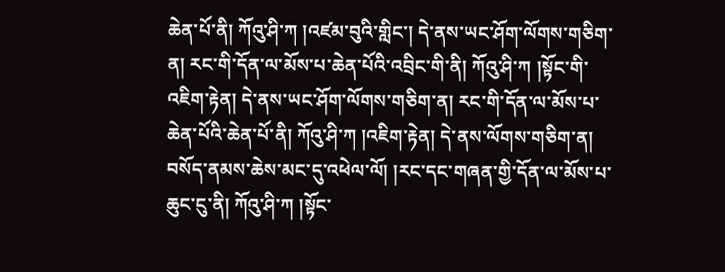ཆེན་པོ་ནི། ཀོའུ་ཤི་ཀ །འཛམ་བུའི་གླིང་། དེ་ནས་ཡང་ཤོག་ལོགས་གཅིག་ན། རང་གི་དོན་ལ་མོས་པ་ཆེན་པོའི་འབྲིང་གི་ནི། ཀོའུ་ཤི་ཀ །སྟོང་གི་འཇིག་རྟེན། དེ་ནས་ཡང་ཤོག་ལོགས་གཅིག་ན། རང་གི་དོན་ལ་མོས་པ་ཆེན་པོའི་ཆེན་པོ་ནི། ཀོའུ་ཤི་ཀ །འཇིག་རྟེན། དེ་ནས་ལོགས་གཅིག་ན། བསོད་ནམས་ཆེས་མང་དུ་འཕེལ་ལོ། །རང་དང་གཞན་གྱི་དོན་ལ་མོས་པ་ཆུང་ངུ་ནི། ཀོའུ་ཤི་ཀ །སྟོང་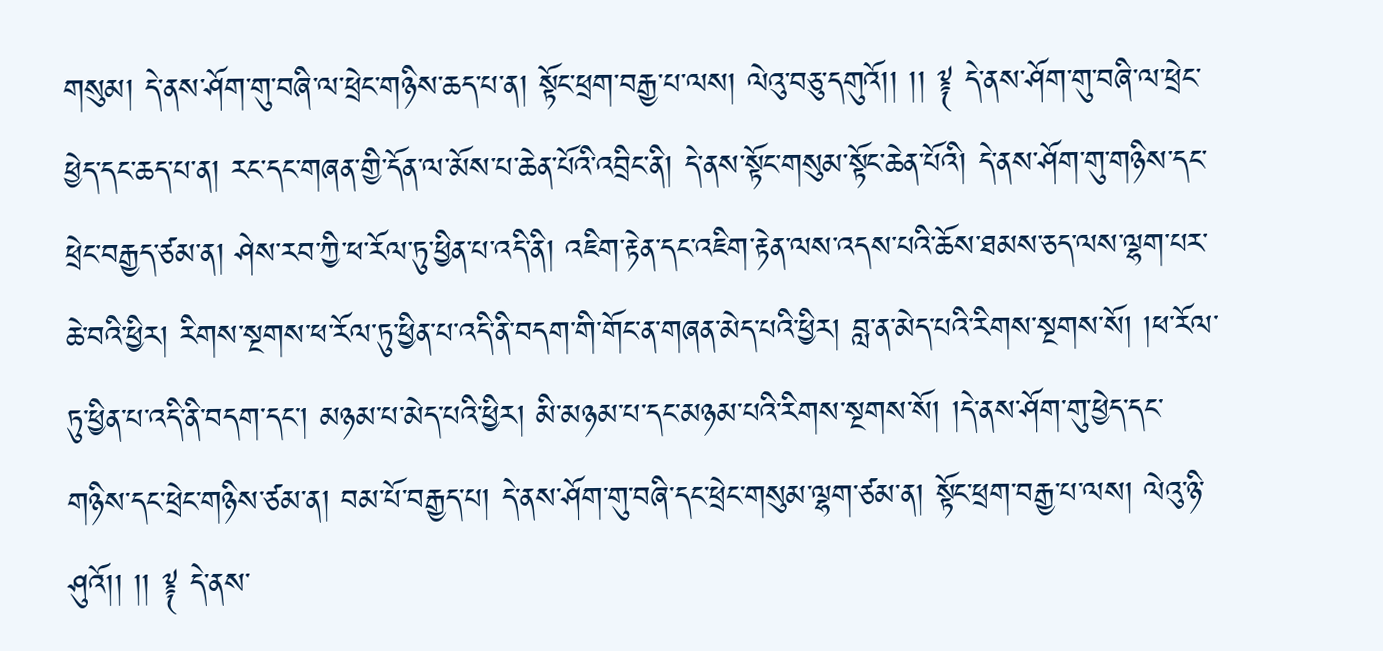གསུམ། དེ་ནས་ཤོག་གུ་བཞི་ལ་ཕྲེང་གཉིས་ཆད་པ་ན། སྟོང་ཕྲག་བརྒྱ་པ་ལས། ལེའུ་བཅུ་དགུའོ།། །། ༈ དེ་ནས་ཤོག་གུ་བཞི་ལ་ཕྲེང་ཕྱེད་དང་ཆད་པ་ན། རང་དང་གཞན་གྱི་དོན་ལ་མོས་པ་ཆེན་པོའི་འབྲིང་ནི། དེ་ནས་སྟོང་གསུམ་སྟོང་ཆེན་པོའི། དེ་ནས་ཤོག་གུ་གཉིས་དང་ཕྲེང་བརྒྱད་ཙམ་ན། ཤེས་རབ་ཀྱི་ཕ་རོལ་ཏུ་ཕྱིན་པ་འདི་ནི། འཇིག་རྟེན་དང་འཇིག་རྟེན་ལས་འདས་པའི་ཆོས་ཐམས་ཅད་ལས་ལྷག་པར་ཆེ་བའི་ཕྱིར། རིགས་སྔགས་ཕ་རོལ་ཏུ་ཕྱིན་པ་འདི་ནི་བདག་གི་གོང་ན་གཞན་མེད་པའི་ཕྱིར། བླ་ན་མེད་པའི་རིགས་སྔགས་སོ། །ཕ་རོལ་ཏུ་ཕྱིན་པ་འདི་ནི་བདག་དང་། མཉམ་པ་མེད་པའི་ཕྱིར། མི་མཉམ་པ་དང་མཉམ་པའི་རིགས་སྔགས་སོ། །དེ་ནས་ཤོག་གུ་ཕྱེད་དང་གཉིས་དང་ཕྲེང་གཉིས་ཙམ་ན། བམ་པོ་བརྒྱད་པ། དེ་ནས་ཤོག་གུ་བཞི་དང་ཕྲེང་གསུམ་ལྷག་ཙམ་ན། སྟོང་ཕྲག་བརྒྱ་པ་ལས། ལེའུ་ཉི་ཤུའོ།། །། ༈ དེ་ནས་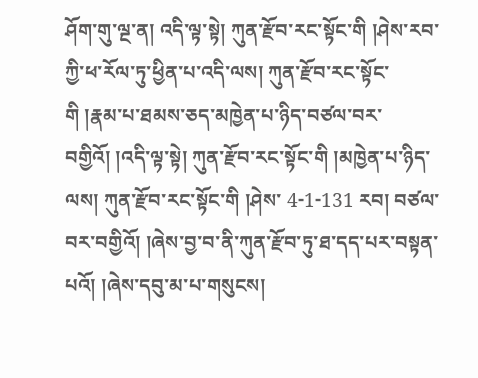ཤོག་གུ་ལྔ་ན། འདི་ལྟ་སྟེ། ཀུན་རྫོབ་རང་སྟོང་གི །ཤེས་རབ་ཀྱི་ཕ་རོལ་ཏུ་ཕྱིན་པ་འདི་ལས། ཀུན་རྫོབ་རང་སྟོང་གི །རྣམ་པ་ཐམས་ཅད་མཁྱེན་པ་ཉིད་བཙལ་བར་བགྱིའོ། །འདི་ལྟ་སྟེ། ཀུན་རྫོབ་རང་སྟོང་གི །མཁྱེན་པ་ཉིད་ལས། ཀུན་རྫོབ་རང་སྟོང་གི །ཤེས་ 4-1-131 རབ། བཙལ་བར་བགྱིའོ། །ཞེས་བྱ་བ་ནི་ཀུན་རྫོབ་ཏུ་ཐ་དད་པར་བསྟན་པའོ། །ཞེས་དབུ་མ་པ་གསུངས།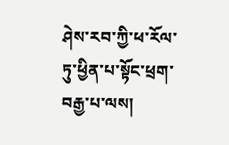ཤེས་རབ་ཀྱི་ཕ་རོལ་ཏུ་ཕྱིན་པ་སྟོང་ཕྲག་བརྒྱ་པ་ལས།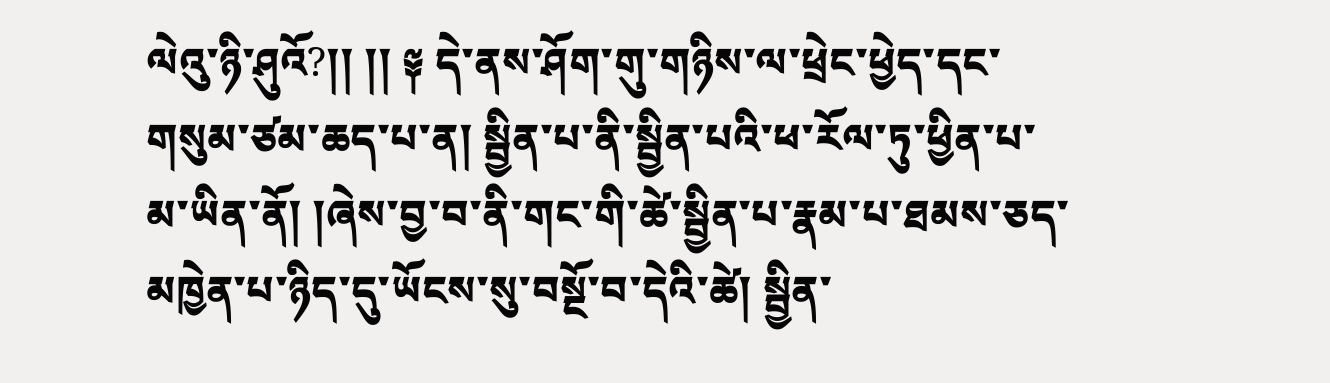ལེའུ་ཉི་ཤུའོ?།། །། ༈ དེ་ནས་ཤོག་གུ་གཉིས་ལ་ཕྲེང་ཕྱེད་དང་གསུམ་ཙམ་ཆད་པ་ན། སྦྱིན་པ་ནི་སྦྱིན་པའི་ཕ་རོལ་ཏུ་ཕྱིན་པ་མ་ཡིན་ནོ། །ཞེས་བྱ་བ་ནི་གང་གི་ཚེ་སྦྱིན་པ་རྣམ་པ་ཐམས་ཅད་མཁྱེན་པ་ཉིད་དུ་ཡོངས་སུ་བསྔོ་བ་དེའི་ཚེ། སྦྱིན་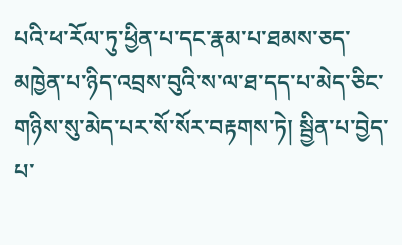པའི་ཕ་རོལ་ཏུ་ཕྱིན་པ་དང་རྣམ་པ་ཐམས་ཅད་མཁྱེན་པ་ཉིད་འབྲས་བུའི་ས་ལ་ཐ་དད་པ་མེད་ཅིང་གཉིས་སུ་མེད་པར་སོ་སོར་བརྟགས་ཏེ། སྦྱིན་པ་བྱེད་པ་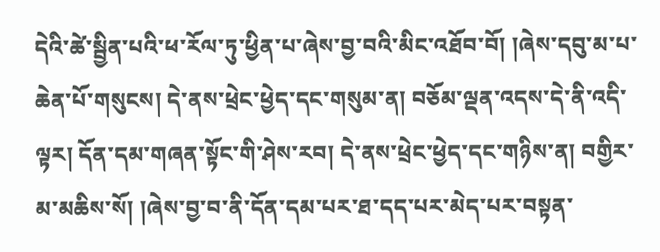དེའི་ཚེ་སྦྱིན་པའི་ཕ་རོལ་ཏུ་ཕྱིན་པ་ཞེས་བྱ་བའི་མིང་འཐོབ་བོ། །ཞེས་དབུ་མ་པ་ཆེན་པོ་གསུངས། དེ་ནས་ཕྲེང་ཕྱེད་དང་གསུམ་ན། བཅོམ་ལྡན་འདས་དེ་ནི་འདི་ལྟར། དོན་དམ་གཞན་སྟོང་གི་ཤེས་རབ། དེ་ནས་ཕྲེང་ཕྱེད་དང་གཉིས་ན། བགྱིར་མ་མཆིས་སོ། །ཞེས་བྱ་བ་ནི་དོན་དམ་པར་ཐ་དད་པར་མེད་པར་བསྟན་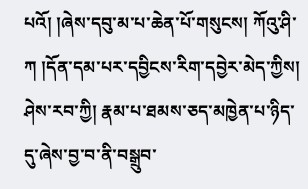པའོ། །ཞེས་དབུ་མ་པ་ཆེན་པོ་གསུངས། ཀོའུ་ཤི་ཀ །དོན་དམ་པར་དབྱིངས་རིག་དབྱེར་མེད་ཀྱིས། ཤེས་རབ་ཀྱི། རྣམ་པ་ཐམས་ཅད་མཁྱེན་པ་ཉིད་དུ་ཞེས་བྱ་བ་ནི་བསྒྲུབ་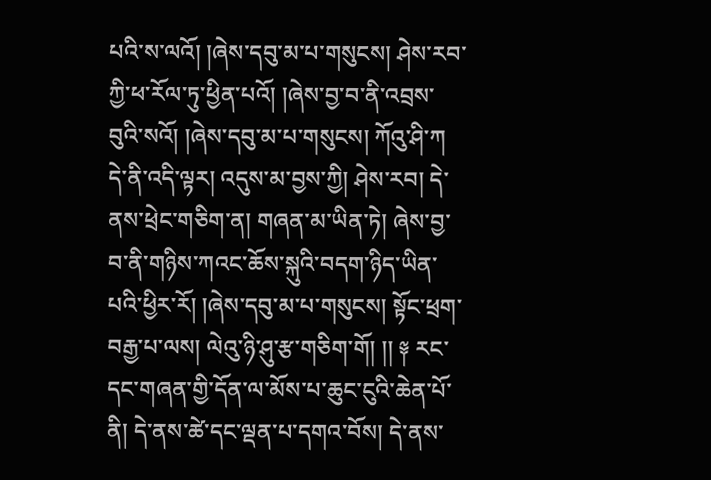པའི་ས་ལའོ། །ཞེས་དབུ་མ་པ་གསུངས། ཤེས་རབ་ཀྱི་ཕ་རོལ་ཏུ་ཕྱིན་པའོ། །ཞེས་བྱ་བ་ནི་འབྲས་བུའི་སའོ། །ཞེས་དབུ་མ་པ་གསུངས། ཀོའུ་ཤི་ཀ དེ་ནི་འདི་ལྟར། འདུས་མ་བྱས་ཀྱི། ཤེས་རབ། དེ་ནས་ཕྲེང་གཅིག་ན། གཞན་མ་ཡིན་ཏེ། ཞེས་བྱ་བ་ནི་གཉིས་ཀའང་ཆོས་སྐུའི་བདག་ཉིད་ཡིན་པའི་ཕྱིར་རོ། །ཞེས་དབུ་མ་པ་གསུངས། སྟོང་ཕྲག་བརྒྱ་པ་ལས། ལེའུ་ཉི་ཤུ་རྩ་གཅིག་གོ། །། ༈ རང་དང་གཞན་གྱི་དོན་ལ་མོས་པ་ཆུང་ངུའི་ཆེན་པོ་ནི། དེ་ནས་ཚེ་དང་ལྡན་པ་དགའ་བོས། དེ་ནས་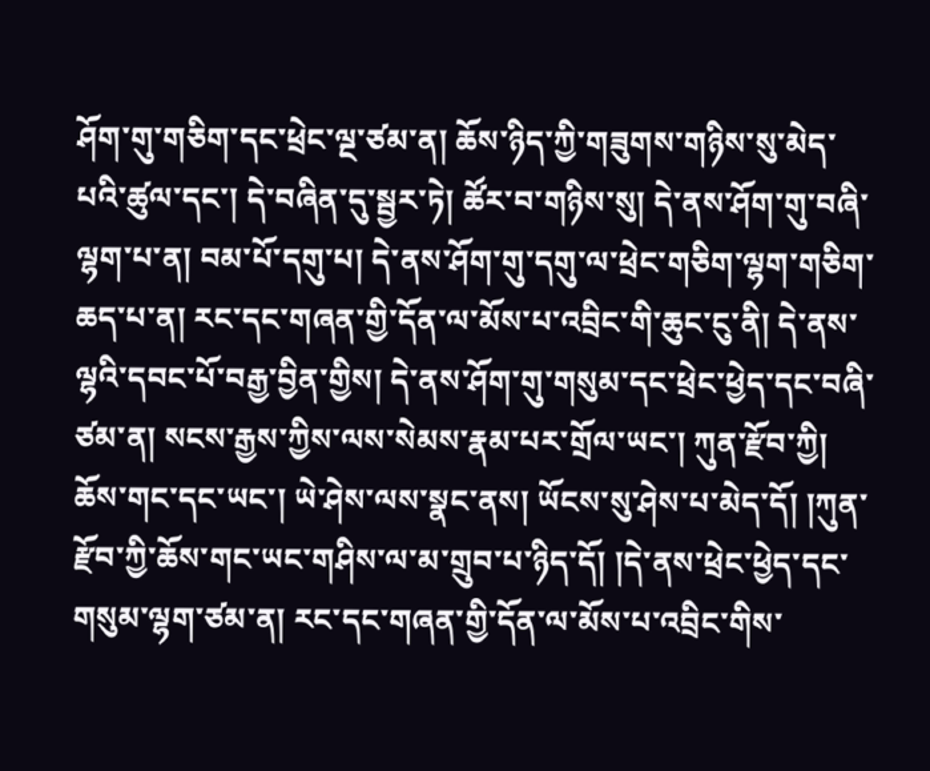ཤོག་གུ་གཅིག་དང་ཕྲེང་ལྔ་ཙམ་ན། ཆོས་ཉིད་ཀྱི་གཟུགས་གཉིས་སུ་མེད་པའི་ཚུལ་དང་། དེ་བཞིན་དུ་སྦྱར་ཏེ། ཚོར་བ་གཉིས་སུ། དེ་ནས་ཤོག་གུ་བཞི་ལྷག་པ་ན། བམ་པོ་དགུ་པ། དེ་ནས་ཤོག་གུ་དགུ་ལ་ཕྲེང་གཅིག་ལྷག་གཅིག་ཆད་པ་ན། རང་དང་གཞན་གྱི་དོན་ལ་མོས་པ་འབྲིང་གི་ཆུང་ངུ་ནི། དེ་ནས་ལྷའི་དབང་པོ་བརྒྱ་བྱིན་གྱིས། དེ་ནས་ཤོག་གུ་གསུམ་དང་ཕྲེང་ཕྱེད་དང་བཞི་ཙམ་ན། སངས་རྒྱས་ཀྱིས་ལས་སེམས་རྣམ་པར་གྲོལ་ཡང་། ཀུན་རྫོབ་ཀྱི། ཆོས་གང་དང་ཡང་། ཡེ་ཤེས་ལས་སྣང་ནས། ཡོངས་སུ་ཤེས་པ་མེད་དོ། །ཀུན་རྫོབ་ཀྱི་ཆོས་གང་ཡང་གཤིས་ལ་མ་གྲུབ་པ་ཉིད་དོ། །དེ་ནས་ཕྲེང་ཕྱེད་དང་གསུམ་ལྷག་ཙམ་ན། རང་དང་གཞན་གྱི་དོན་ལ་མོས་པ་འབྲིང་གིས་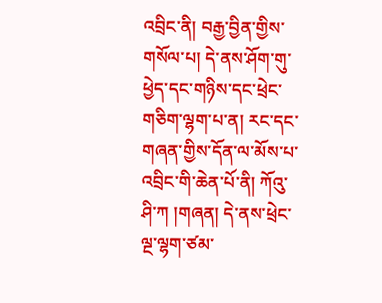འབྲིང་ནི། བརྒྱ་བྱིན་གྱིས་གསོལ་པ། དེ་ནས་ཤོག་གུ་ཕྱེད་དང་གཉིས་དང་ཕྲེང་གཅིག་ལྷག་པ་ན། རང་དང་གཞན་གྱིས་དོན་ལ་མོས་པ་འབྲིང་གི་ཆེན་པོ་ནི། ཀོའུ་ཤི་ཀ །གཞན། དེ་ནས་ཕྲེང་ལྔ་ལྷག་ཙམ་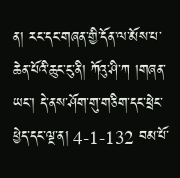ན། རང་དང་གཞན་གྱི་དོན་ལ་མོས་པ་ཆེན་པོའི་ཆུང་ངུ་ནི། ཀོའུ་ཤི་ཀ །གཞན་ཡང་། དེ་ནས་ཤོག་གུ་གཅིག་དང་ཕྲེང་ཕྱེད་དང་ལྔ་ན། 4-1-132 བམ་པོ་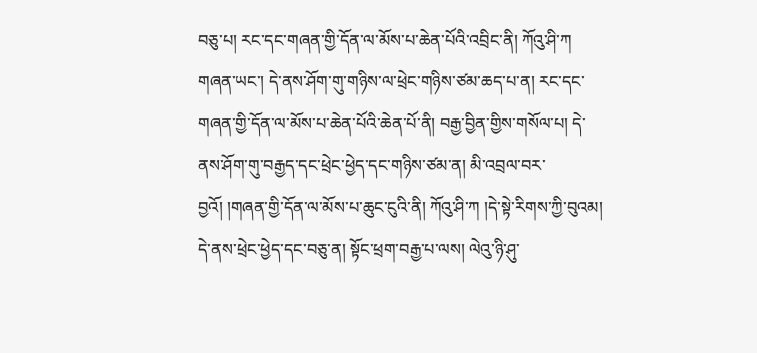བཅུ་པ། རང་དང་གཞན་གྱི་དོན་ལ་མོས་པ་ཆེན་པོའི་འབྲིང་ནི། ཀོའུ་ཤི་ཀ གཞན་ཡང་། དེ་ནས་ཤོག་གུ་གཉིས་ལ་ཕྲེང་གཉིས་ཙམ་ཆད་པ་ན། རང་དང་གཞན་གྱི་དོན་ལ་མོས་པ་ཆེན་པོའི་ཆེན་པོ་ནི། བརྒྱ་བྱིན་གྱིས་གསོལ་པ། དེ་ནས་ཤོག་གུ་བརྒྱད་དང་ཕྲེང་ཕྱེད་དང་གཉིས་ཙམ་ན། མི་འབྲལ་བར་བྱའོ། །གཞན་གྱི་དོན་ལ་མོས་པ་ཆུང་ངུའི་ནི། ཀོའུ་ཤི་ཀ །དེ་སྟེ་རིགས་ཀྱི་བུའམ། དེ་ནས་ཕྲེང་ཕྱེད་དང་བཅུ་ན། སྟོང་ཕྲག་བརྒྱ་པ་ལས། ལེའུ་ཉི་ཤུ་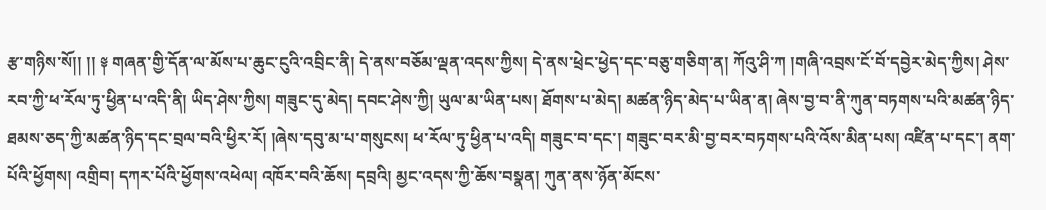རྩ་གཉིས་སོ།། །། ༈ གཞན་གྱི་དོན་ལ་མོས་པ་ཆུང་ངུའི་འབྲིང་ནི། དེ་ནས་བཅོམ་ལྡན་འདས་ཀྱིས། དེ་ནས་ཕྲེང་ཕྱེད་དང་བཅུ་གཅིག་ན། ཀོའུ་ཤི་ཀ །གཞི་འབྲས་ངོ་བོ་དབྱེར་མེད་ཀྱིས། ཤེས་རབ་ཀྱི་ཕ་རོལ་ཏུ་ཕྱིན་པ་འདི་ནི། ཡིད་ཤེས་ཀྱིས། གཟུང་དུ་མེད། དབང་ཤེས་ཀྱི། ཡུལ་མ་ཡིན་པས། ཐོགས་པ་མེད། མཚན་ཉིད་མེད་པ་ཡིན་ན། ཞེས་བྱ་བ་ནི་ཀུན་བཏགས་པའི་མཚན་ཉིད་ཐམས་ཅད་ཀྱི་མཚན་ཉིད་དང་བྲལ་བའི་ཕྱིར་རོ། །ཞེས་དབུ་མ་པ་གསུངས། ཕ་རོལ་ཏུ་ཕྱིན་པ་འདི། གཟུང་བ་དང་། གཟུང་བར་མི་བྱ་བར་བཏགས་པའི་འོས་མིན་པས། འཛིན་པ་དང་། ནག་པོའི་ཕྱོགས། འགྲིབ། དཀར་པོའི་ཕྱོགས་འཕེལ། འཁོར་བའི་ཆོས། དབྲའི། མྱང་འདས་ཀྱི་ཆོས་བསྣན། ཀུན་ནས་ཉོན་མོངས་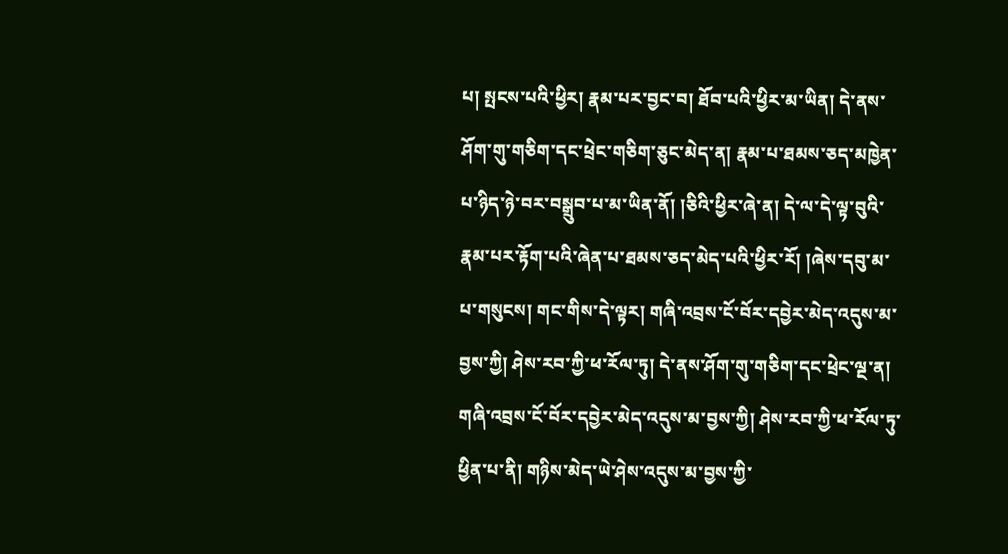པ། སྤངས་པའི་ཕྱིར། རྣམ་པར་བྱང་བ། ཐོབ་པའི་ཕྱིར་མ་ཡིན། དེ་ནས་ཤོག་གུ་གཅིག་དང་ཕྲེང་གཅིག་ཅུང་མེད་ན། རྣམ་པ་ཐམས་ཅད་མཁྱེན་པ་ཉིད་ཉེ་བར་བསྒྲུབ་པ་མ་ཡིན་ནོ། །ཅིའི་ཕྱིར་ཞེ་ན། དེ་ལ་དེ་ལྟ་བུའི་རྣམ་པར་རྟོག་པའི་ཞེན་པ་ཐམས་ཅད་མེད་པའི་ཕྱིར་རོ། །ཞེས་དབུ་མ་པ་གསུངས། གང་གིས་དེ་ལྟར། གཞི་འབྲས་ངོ་བོར་དབྱེར་མེད་འདུས་མ་བྱས་ཀྱི། ཤེས་རབ་ཀྱི་ཕ་རོལ་ཏུ། དེ་ནས་ཤོག་གུ་གཅིག་དང་ཕྲེང་ལྔ་ན། གཞི་འབྲས་ངོ་བོར་དབྱེར་མེད་འདུས་མ་བྱས་ཀྱི། ཤེས་རབ་ཀྱི་ཕ་རོལ་ཏུ་ཕྱིན་པ་ནི། གཉིས་མེད་ཡེ་ཤེས་འདུས་མ་བྱས་ཀྱི་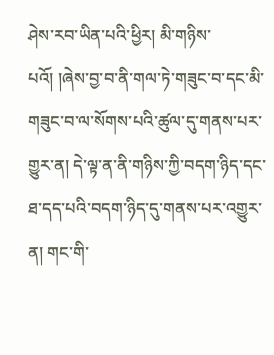ཤེས་རབ་ཡིན་པའི་ཕྱིར། མི་གཉིས་པའོ། །ཞེས་བྱ་བ་ནི་གལ་ཏེ་གཟུང་བ་དང་མི་གཟུང་བ་ལ་སོགས་པའི་ཚུལ་དུ་གནས་པར་གྱུར་ན། དེ་ལྟ་ན་ནི་གཉིས་ཀྱི་བདག་ཉིད་དང་ཐ་དད་པའི་བདག་ཉིད་དུ་གནས་པར་འགྱུར་ན། གང་གི་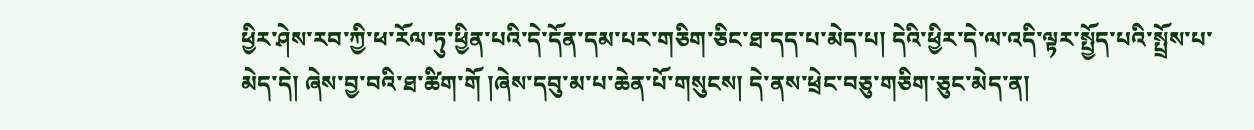ཕྱིར་ཤེས་རབ་ཀྱི་ཕ་རོལ་ཏུ་ཕྱིན་པའི་དེ་དོན་དམ་པར་གཅིག་ཅིང་ཐ་དད་པ་མེད་པ། དེའི་ཕྱིར་དེ་ལ་འདི་ལྟར་སྤྱོད་པའི་སྤྲོས་པ་མེད་དེ། ཞེས་བྱ་བའི་ཐ་ཚིག་གོ །ཞེས་དབུ་མ་པ་ཆེན་པོ་གསུངས། དེ་ནས་ཕྲེང་བཅུ་གཅིག་ཅུང་མེད་ན།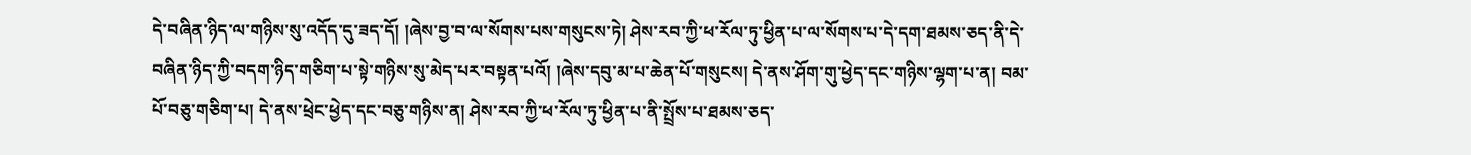དེ་བཞིན་ཉིད་ལ་གཉིས་སུ་འདོད་དུ་ཟད་དོ། །ཞེས་བྱ་བ་ལ་སོགས་པས་གསུངས་ཏེ། ཤེས་རབ་ཀྱི་ཕ་རོལ་ཏུ་ཕྱིན་པ་ལ་སོགས་པ་དེ་དག་ཐམས་ཅད་ནི་དེ་བཞིན་ཉིད་ཀྱི་བདག་ཉིད་གཅིག་པ་སྟེ་གཉིས་སུ་མེད་པར་བསྟན་པའོ། །ཞེས་དབུ་མ་པ་ཆེན་པོ་གསུངས། དེ་ནས་ཤོག་གུ་ཕྱེད་དང་གཉིས་ལྷག་པ་ན། བམ་པོ་བཅུ་གཅིག་པ། དེ་ནས་ཕྲེང་ཕྱེད་དང་བཅུ་གཉིས་ན། ཤེས་རབ་ཀྱི་ཕ་རོལ་ཏུ་ཕྱིན་པ་ནི་སྤྲོས་པ་ཐམས་ཅད་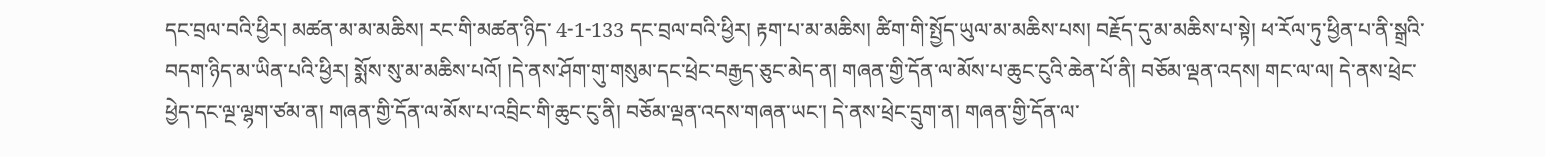དང་བྲལ་བའི་ཕྱིར། མཚན་མ་མ་མཆིས། རང་གི་མཚན་ཉིད་ 4-1-133 དང་བྲལ་བའི་ཕྱིར། རྟག་པ་མ་མཆིས། ཚིག་གི་སྤྱོད་ཡུལ་མ་མཆིས་པས། བརྗོད་དུ་མ་མཆིས་པ་སྟེ། ཕ་རོལ་ཏུ་ཕྱིན་པ་ནི་སྒྲའི་བདག་ཉིད་མ་ཡིན་པའི་ཕྱིར། སྨོས་སུ་མ་མཆིས་པའོ། །དེ་ནས་ཤོག་གུ་གསུམ་དང་ཕྲེང་བརྒྱད་ཅུང་མེད་ན། གཞན་གྱི་དོན་ལ་མོས་པ་ཆུང་ངུའི་ཆེན་པོ་ནི། བཅོམ་ལྡན་འདས། གང་ལ་ལ། དེ་ནས་ཕྲེང་ཕྱེད་དང་ལྔ་ལྷག་ཙམ་ན། གཞན་གྱི་དོན་ལ་མོས་པ་འབྲིང་གི་ཆུང་ངུ་ནི། བཅོམ་ལྡན་འདས་གཞན་ཡང་། དེ་ནས་ཕྲེང་དྲུག་ན། གཞན་གྱི་དོན་ལ་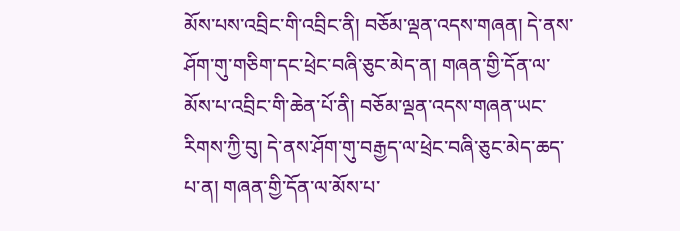མོས་པས་འབྲིང་གི་འབྲིང་ནི། བཅོམ་ལྡན་འདས་གཞན། དེ་ནས་ཤོག་གུ་གཅིག་དང་ཕྲེང་བཞི་ཅུང་མེད་ན། གཞན་གྱི་དོན་ལ་མོས་པ་འབྲིང་གི་ཆེན་པོ་ནི། བཅོམ་ལྡན་འདས་གཞན་ཡང་རིགས་ཀྱི་བུ། དེ་ནས་ཤོག་གུ་བརྒྱད་ལ་ཕྲེང་བཞི་ཅུང་མེད་ཆད་པ་ན། གཞན་གྱི་དོན་ལ་མོས་པ་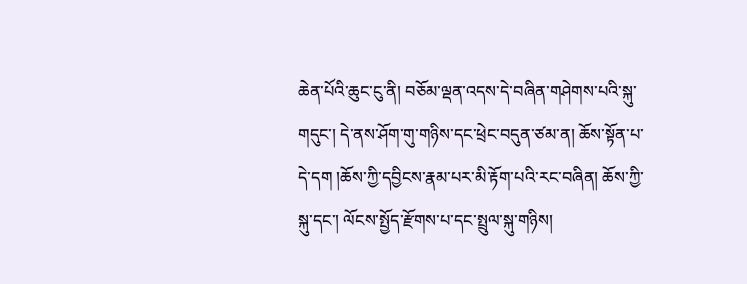ཆེན་པོའི་ཆུང་ངུ་ནི། བཅོམ་ལྡན་འདས་དེ་བཞིན་གཤེགས་པའི་སྐུ་གདུང་། དེ་ནས་ཤོག་གུ་གཉིས་དང་ཕྲེང་བདུན་ཙམ་ན། ཆོས་སྟོན་པ་དེ་དག །ཆོས་ཀྱི་དབྱིངས་རྣམ་པར་མི་རྟོག་པའི་རང་བཞིན། ཆོས་ཀྱི་སྐུ་དང་། ལོངས་སྤྱོད་རྫོགས་པ་དང་སྤྲུལ་སྐུ་གཉིས།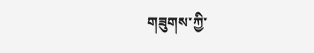གཟུགས་ཀྱི་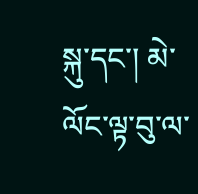སྐུ་དང་། མེ་ལོང་ལྟ་བུ་ལ་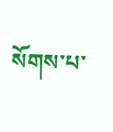སོགས་པ་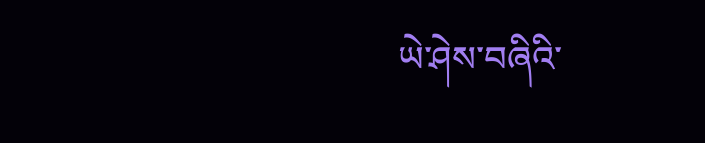ཡེ་ཤེས་བཞིའི་